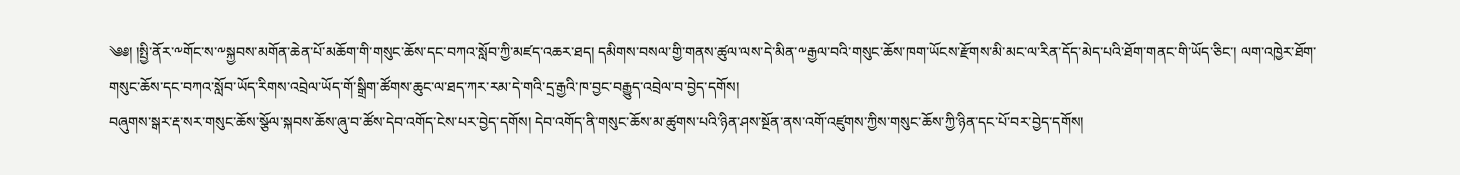༄༅། །སྤྱི་ནོར་༸གོང་ས་༸སྐྱབས་མགོན་ཆེན་པོ་མཆོག་གི་གསུང་ཆོས་དང་བཀའ་སློབ་ཀྱི་མཛད་འཆར་ཐད། དམིགས་བསལ་གྱི་གནས་ཚུལ་ལས་དེ་མིན་༸རྒྱལ་བའི་གསུང་ཆོས་ཁག་ཡོངས་རྫོགས་མི་མང་ལ་རིན་དོད་མེད་པའི་ཐོག་གནང་གི་ཡོད་ཅིང་། ལག་འཁྱེར་ཐོག་གསུང་ཆོས་དང་བཀའ་སློབ་ཡོད་རིགས་འབྲེལ་ཡོད་གོ་སྒྲིག་ཚོགས་ཆུང་ལ་ཐད་ཀར་རམ་དེ་གའི་དྲ་རྒྱའི་ཁ་བྱང་བརྒྱུད་འབྲེལ་བ་བྱེད་དགོས།
བཞུགས་སྒར་རྡ་སར་གསུང་ཆོས་སྩོལ་སྐབས་ཆོས་ཞུ་བ་ཚོས་དེབ་འགོད་ངེས་པར་བྱེད་དགོས། དེབ་འགོད་ནི་གསུང་ཆོས་མ་ཚུགས་པའི་ཉིན་ཤས་སྔོན་ནས་འགོ་འཛུགས་ཀྱིས་གསུང་ཆོས་ཀྱི་ཉིན་དང་པོ་བར་བྱེད་དགོས།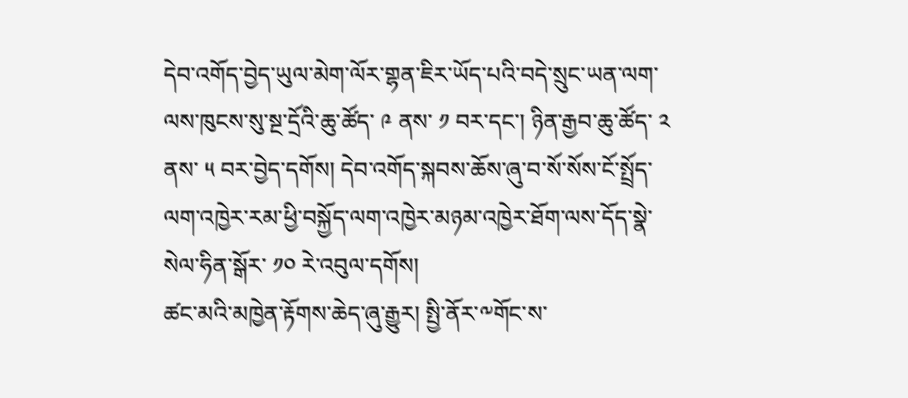དེབ་འགོད་བྱེད་ཡུལ་མེག་ལོར་གྷན་ཇིར་ཡོད་པའི་བདེ་སྲུང་ཡན་ལག་ལས་ཁུངས་སུ་སྔ་དྲོའི་ཆུ་ཚོད་ ༩ ནས་ ༡ བར་དང་། ཉིན་རྒྱབ་ཆུ་ཚོད་ ༢ ནས་ ༥ བར་བྱེད་དགོས། དེབ་འགོད་སྐབས་ཆོས་ཞུ་བ་སོ་སོས་ངོ་སྤྲོད་ལག་འཁྱེར་རམ་ཕྱི་བསྐྱོད་ལག་འཁྱེར་མཉམ་འཁྱེར་ཐོག་ལས་དོད་སྣེ་སེལ་ཧིན་སྒོར་ ༡༠ རེ་འབུལ་དགོས།
ཚང་མའི་མཁྱེན་རྟོགས་ཆེད་ཞུ་རྒྱུར། སྤྱི་ནོར་༸གོང་ས་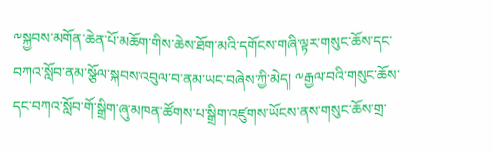༸སྐྱབས་མགོན་ཆེན་པོ་མཆོག་གིས་ཆེས་ཐོག་མའི་དགོངས་གཞི་ལྟར་གསུང་ཆོས་དང་བཀའ་སློབ་ནམ་སྩོལ་སྐབས་འབུལ་བ་ནམ་ཡང་བཞེས་ཀྱི་མེད། ༸རྒྱལ་བའི་གསུང་ཆོས་དང་བཀའ་སློབ་གོ་སྒྲིག་ཞུ་མཁན་ཚོགས་པ་སྒྲིག་འཛུགས་ཡོངས་ནས་གསུང་ཆོས་གྲ་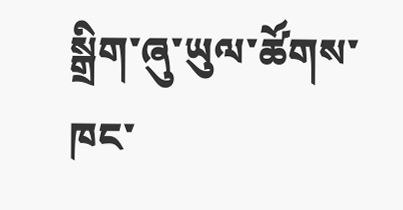སྒྲིག་ཞུ་ཡུལ་ཚོགས་ཁང་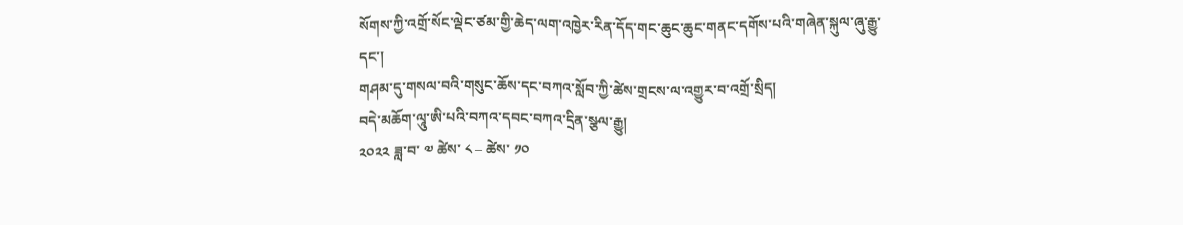སོགས་ཀྱི་འགྲོ་སོང་ལྡེང་ཙམ་གྱི་ཆེད་ལག་འཁྱེར་རིན་དོད་གང་ཆུང་ཆུང་གནང་དགོས་པའི་གཞེན་སྐུལ་ཞུ་རྒྱུ་དང་།
གཤམ་དུ་གསལ་བའི་གསུང་ཆོས་དང་བཀའ་སློབ་ཀྱི་ཚེས་གྲངས་ལ་འགྱུར་བ་འགྲོ་སྲིད།
བདེ་མཆོག་ལཱུ་ཨི་པའི་བཀའ་དབང་བཀའ་དྲིན་སྩལ་རྒྱུ།
༢༠༢༢ ཟླ་བ་ ༧ ཚེས་ ༨ – ཚེས་ ༡༠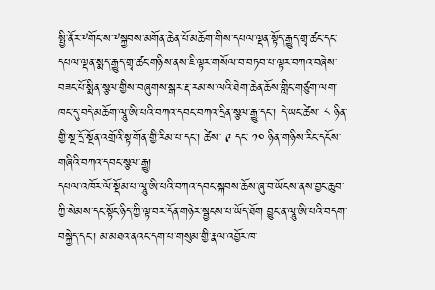སྤྱི་ནོར་༸གོང་ས་༸སྐྱབས་མགོན་ཆེན་པོ་མཆོག་གིས་དཔལ་ལྡན་སྟོད་རྒྱུད་གྲྭ་ཚང་དང་དཔལ་ལྡན་སྨད་རྒྱུད་གྲྭ་ཚང་གཉིས་ནས་ཇི་ལྟར་གསོལ་བ་བཏབ་པ་ལྟར་བཀའ་བཞེས་བཟང་པོ་སྨིན་སྩལ་གྱིས་བཞུགས་སྒར་རྡ་རམ་ས་ལའི་ཐེག་ཆེན་ཆོས་གླིང་གཙུག་ལག་ཁང་དུ་བདེ་མཆོག་ལཱུ་ཨི་པའི་བཀའ་དབང་བཀའ་དྲིན་སྩལ་རྒྱུ་དང་། དེ་ཡང་ཚེས་ ༨ ཉིན་གྱི་སྔ་དྲོ་སྔོན་འགྲོའི་སྟ་གོན་གྱི་རིམ་པ་དང་། ཚེས་ ༩ དང་ ༡༠ ཉིན་གཉིས་རིང་དངོས་གཞིའི་བཀའ་དབང་སྩལ་རྒྱུ།
དཔལ་འཁོར་ལོ་སྡོམ་པ་ལཱུ་ཨི་པའི་བཀའ་དབང་སྐབས་ཆོས་ཞུ་བ་ཡོངས་ནས་བྱང་ཆུབ་ཀྱི་སེམས་དང་སྟོང་ཉིད་ཀྱི་ལྟ་བར་དོན་གཉེར་སྦྱངས་པ་ཡོད་ཐོག བྱུང་ན་ལཱུ་ཨི་པའི་བདག་བསྐྱེད་དང་། མ་མཐའ་ནའང་དག་པ་གསུམ་གྱི་རྣལ་འབྱོར་ཁ་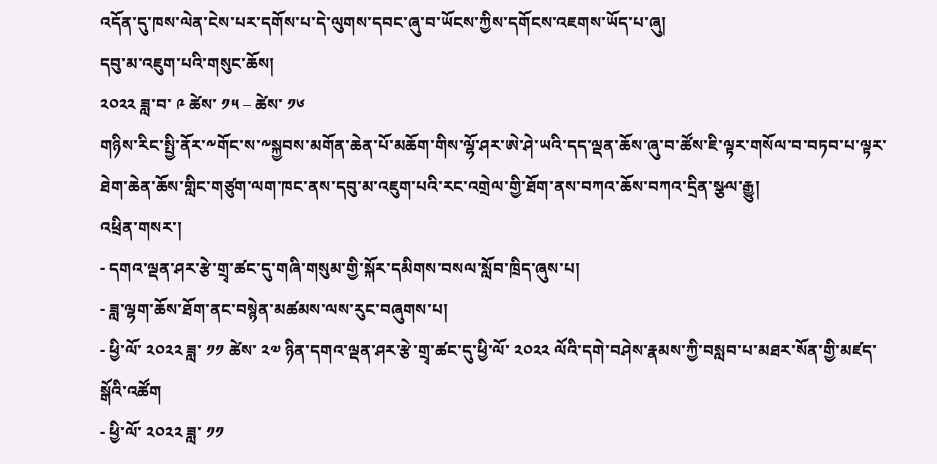འདོན་དུ་ཁས་ལེན་ངེས་པར་དགོས་པ་དེ་ལུགས་དབང་ཞུ་བ་ཡོངས་ཀྱིས་དགོངས་འཇགས་ཡོད་པ་ཞུ།
དབུ་མ་འཇུག་པའི་གསུང་ཆོས།
༢༠༢༢ ཟླ་བ་ ༩ ཚེས་ ༡༥ – ཚེས་ ༡༦
གཉིས་རིང་སྤྱི་ནོར་༸གོང་ས་༸སྐྱབས་མགོན་ཆེན་པོ་མཆོག་གིས་ལྷོ་ཤར་ཨེ་ཤེ་ཡའི་དད་ལྡན་ཆོས་ཞུ་བ་ཚོས་ཇི་ལྟར་གསོལ་བ་བཏབ་པ་ལྟར་ཐེག་ཆེན་ཆོས་གླིང་གཙུག་ལག་ཁང་ནས་དབུ་མ་འཇུག་པའི་རང་འགྲེལ་གྱི་ཐོག་ནས་བཀའ་ཆོས་བཀའ་དྲིན་སྩལ་རྒྱུ།
འཕྲིན་གསར་།
- དགའ་ལྡན་ཤར་རྩེ་གྲྭ་ཚང་དུ་གཞི་གསུམ་གྱི་སྐོར་དམིགས་བསལ་སློབ་ཁྲིད་ཞུས་པ།
- ཟླ་ལྷག་ཆོས་ཐོག་ནང་བསྙེན་མཚམས་ལས་རུང་བཞུགས་པ།
- ཕྱི་ལོ་ ༢༠༢༢ ཟླ་ ༡༡ ཚེས་ ༢༧ ཉིན་དགའ་ལྡན་ཤར་རྩེ་གྲྭ་ཚང་དུ་ཕྱི་ལོ་ ༢༠༢༢ ལོའི་དགེ་བཤེས་རྣམས་ཀྱི་བསླབ་པ་མཐར་སོན་གྱི་མཛད་སྒོའི་འཚོག
- ཕྱི་ལོ་ ༢༠༢༢ ཟླ་ ༡༡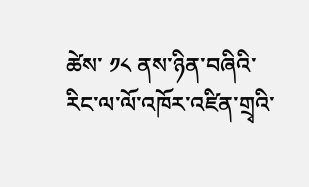ཚེས་ ༡༨ ནས་ཉིན་བཞིའི་རིང་ལ་ལོ་འཁོར་འཛིན་གྲྭའི་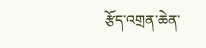རྩོད་འགྲན་ཆེན་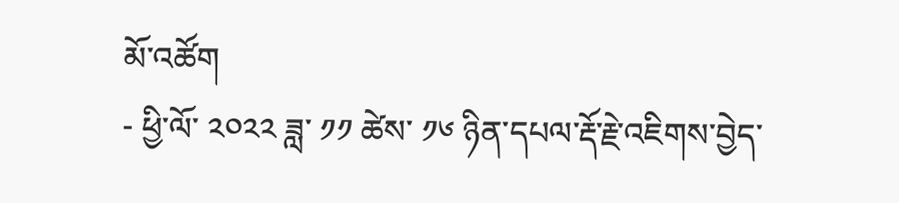མོ་འཚོག
- ཕྱི་ལོ་ ༢༠༢༢ ཟླ་ ༡༡ ཚེས་ ༡༦ ཉིན་དཔལ་རྡོ་རྗེ་འཇིགས་བྱེད་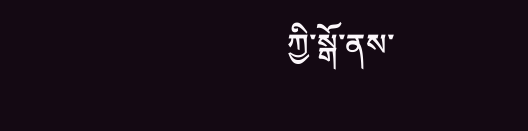ཀྱི་སྒོ་ནས་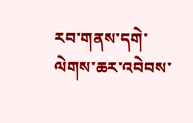རབ་གནས་དགེ་ལེགས་ཆར་འབེབས་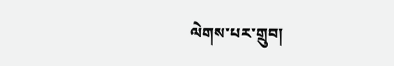ལེགས་པར་གྲུབ།